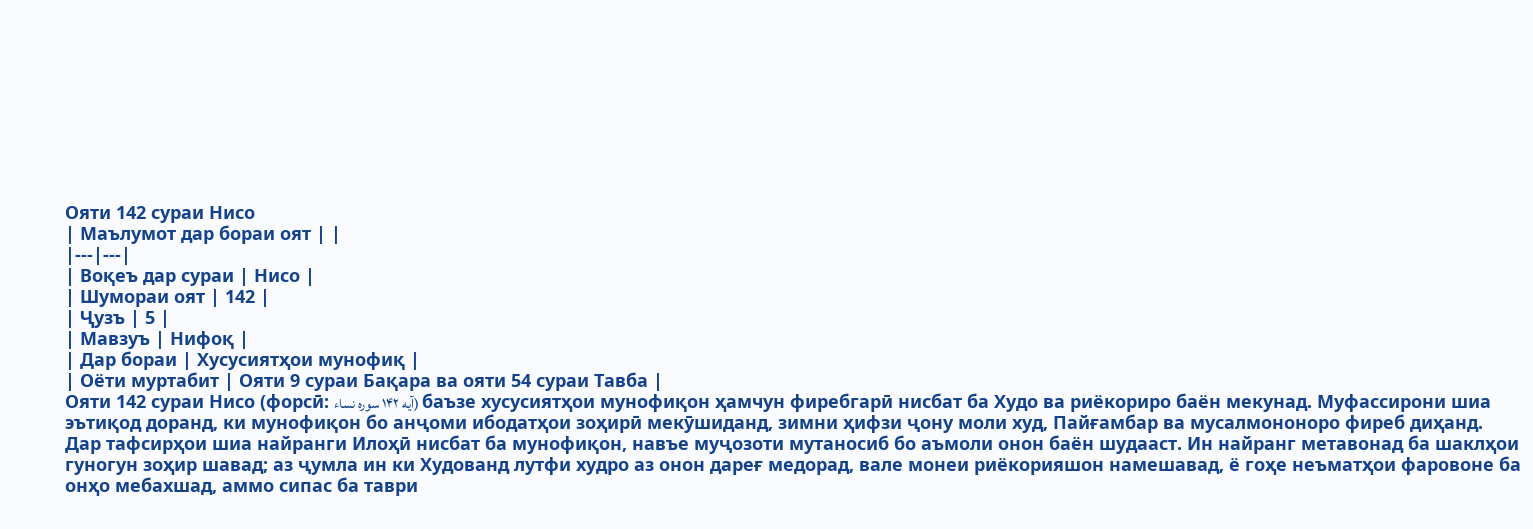Ояти 142 сураи Нисо
| Маълумот дар бораи оят | |
|---|---|
| Воқеъ дар сураи | Нисо |
| Шумораи оят | 142 |
| Ҷузъ | 5 |
| Мавзуъ | Нифоқ |
| Дар бораи | Хусусиятҳои мунофиқ |
| Оёти муртабит | Ояти 9 сураи Бақара ва ояти 54 сураи Тавба |
Ояти 142 сураи Нисо (форсӣ: آیه ۱۴۲ سوره نساء) баъзе хусусиятҳои мунофиқон ҳамчун фиребгарӣ нисбат ба Худо ва риёкориро баён мекунад. Муфассирони шиа эътиқод доранд, ки мунофиқон бо анҷоми ибодатҳои зоҳирӣ мекӯшиданд, зимни ҳифзи ҷону моли худ, Пайғамбар ва мусалмононоро фиреб диҳанд.
Дар тафсирҳои шиа найранги Илоҳӣ нисбат ба мунофиқон, навъе муҷозоти мутаносиб бо аъмоли онон баён шудааст. Ин найранг метавонад ба шаклҳои гуногун зоҳир шавад; аз ҷумла ин ки Худованд лутфи худро аз онон дареғ медорад, вале монеи риёкорияшон намешавад, ё гоҳе неъматҳои фаровоне ба онҳо мебахшад, аммо сипас ба таври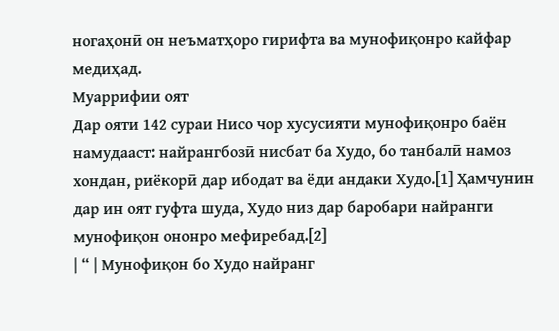ногаҳонӣ он неъматҳоро гирифта ва мунофиқонро кайфар медиҳад.
Муаррифии оят
Дар ояти 142 сураи Нисо чор хусусияти мунофиқонро баён намудааст: найрангбозӣ нисбат ба Худо, бо танбалӣ намоз хондан, риёкорӣ дар ибодат ва ёди андаки Худо.[1] Ҳамчунин дар ин оят гуфта шуда, Худо низ дар баробари найранги мунофиқон ононро мефиребад.[2]
| “ | Мунофиқон бо Худо найранг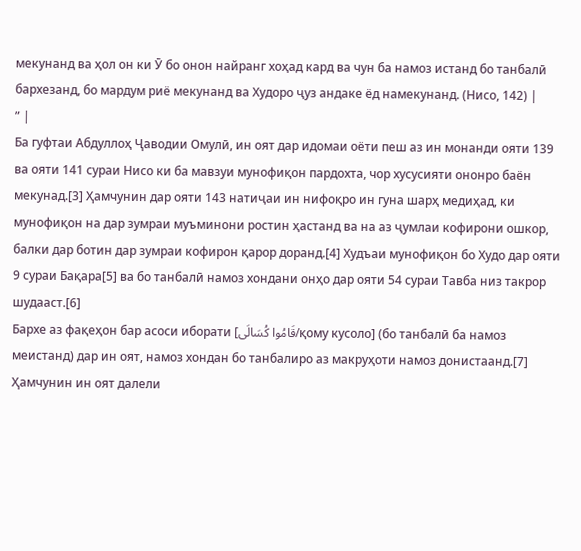мекунанд ва ҳол он ки Ӯ бо онон найранг хоҳад кард ва чун ба намоз истанд бо танбалӣ бархезанд, бо мардум риё мекунанд ва Худоро ҷуз андаке ёд намекунанд. (Нисо, 142) |
” |
Ба гуфтаи Абдуллоҳ Ҷаводии Омулӣ, ин оят дар идомаи оёти пеш аз ин монанди ояти 139 ва ояти 141 сураи Нисо ки ба мавзуи мунофиқон пардохта, чор хусусияти ононро баён мекунад.[3] Ҳамчунин дар ояти 143 натиҷаи ин нифоқро ин гуна шарҳ медиҳад, ки мунофиқон на дар зумраи муъминони ростин ҳастанд ва на аз ҷумлаи кофирони ошкор, балки дар ботин дар зумраи кофирон қарор доранд.[4] Худъаи мунофиқон бо Худо дар ояти 9 сураи Бақара[5] ва бо танбалӣ намоз хондани онҳо дар ояти 54 сураи Тавба низ такрор шудааст.[6]
Бархе аз фақеҳон бар асоси иборати [قَامُوا كُسَالَى/қому кусоло] (бо танбалӣ ба намоз меистанд) дар ин оят, намоз хондан бо танбалиро аз макруҳоти намоз донистаанд.[7] Ҳамчунин ин оят далели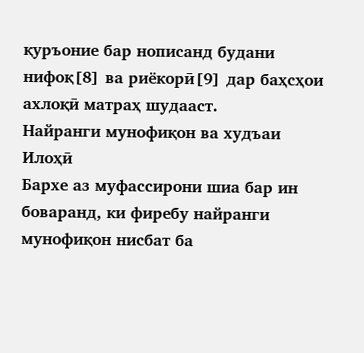қуръоние бар нописанд будани нифоқ[8] ва риёкорӣ[9] дар баҳсҳои ахлоқӣ матраҳ шудааст.
Найранги мунофиқон ва худъаи Илоҳӣ
Бархе аз муфассирони шиа бар ин боваранд, ки фиребу найранги мунофиқон нисбат ба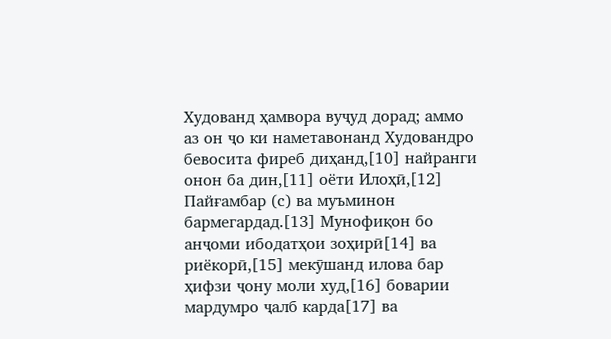Худованд ҳамвора вуҷуд дорад; аммо аз он ҷо ки наметавонанд Худовандро бевосита фиреб диҳанд,[10] найранги онон ба дин,[11] оёти Илоҳӣ,[12] Пайғамбар (с) ва муъминон бармегардад.[13] Мунофиқон бо анҷоми ибодатҳои зоҳирӣ[14] ва риёкорӣ,[15] мекӯшанд илова бар ҳифзи ҷону моли худ,[16] боварии мардумро ҷалб карда[17] ва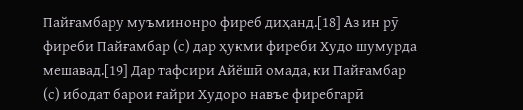Пайғамбару муъминонро фиреб диҳанд.[18] Аз ин рӯ фиреби Пайғамбар (с) дар ҳукми фиреби Худо шумурда мешавад.[19] Дар тафсири Айёшӣ омада, ки Пайғамбар (с) ибодат барои ғайри Худоро навъе фиребгарӣ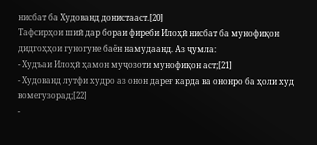нисбат ба Худованд донистааст.[20]
Тафсирҳои шиӣ дар бораи фиреби Илоҳӣ нисбат ба мунофиқон дидгоҳҳои гуногуне баён намудаанд. Аз ҷумла:
- Худъаи Илоҳӣ ҳамон муҷозоти мунофиқон аст;[21]
- Худованд лутфи худро аз онон дареғ карда ва ононро ба ҳоли худ вомегузорад;[22]
-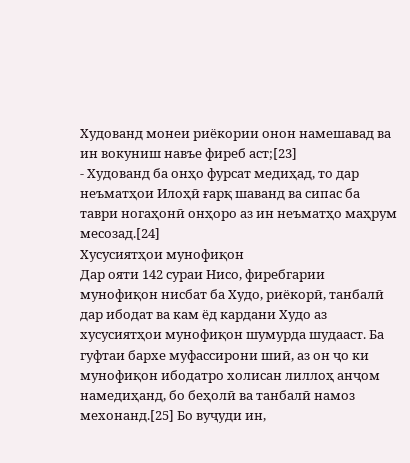Худованд монеи риёкории онон намешавад ва ин вокуниш навъе фиреб аст;[23]
- Худованд ба онҳо фурсат медиҳад, то дар неъматҳои Илоҳӣ ғарқ шаванд ва сипас ба таври ногаҳонӣ онҳоро аз ин неъматҳо маҳрум месозад.[24]
Хусусиятҳои мунофиқон
Дар ояти 142 сураи Нисо, фиребгарии мунофиқон нисбат ба Худо, риёкорӣ, танбалӣ дар ибодат ва кам ёд кардани Худо аз хусусиятҳои мунофиқон шумурда шудааст. Ба гуфтаи бархе муфассирони шиӣ, аз он ҷо ки мунофиқон ибодатро холисан лиллоҳ анҷом намедиҳанд, бо беҳолӣ ва танбалӣ намоз мехонанд.[25] Бо вуҷуди ин,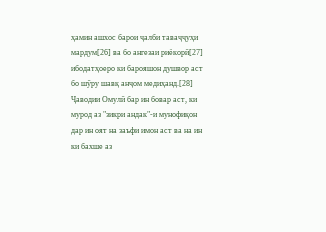ҳамин ашхос барои ҷалби таваҷҷуҳи мардум[26] ва бо ангезаи риёкорӣ[27] ибодатҳоеро ки барояшон душвор аст бо шӯру шавқ анҷом медиҳанд.[28]
Ҷаводии Омулӣ бар ин бовар аст, ки мурод аз "зикри андак"-и мунофиқон дар ин оят на заъфи имон аст ва на ин ки бахше аз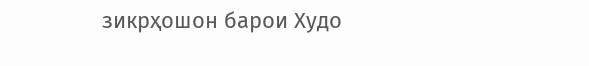зикрҳошон барои Худо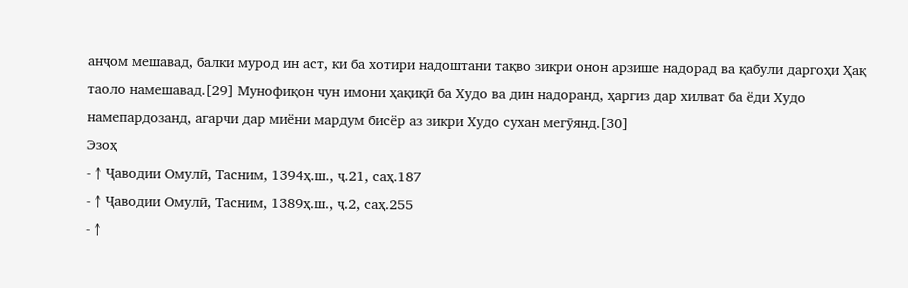анҷом мешавад, балки мурод ин аст, ки ба хотири надоштани тақво зикри онон арзише надорад ва қабули даргоҳи Ҳақ таоло намешавад.[29] Мунофиқон чун имони ҳақиқӣ ба Худо ва дин надоранд, ҳаргиз дар хилват ба ёди Худо намепардозанд, агарчи дар миёни мардум бисёр аз зикри Худо сухан мегӯянд.[30]
Эзоҳ
- ↑ Ҷаводии Омулӣ, Тасним, 1394ҳ.ш., ҷ.21, саҳ.187
- ↑ Ҷаводии Омулӣ, Тасним, 1389ҳ.ш., ҷ.2, саҳ.255
- ↑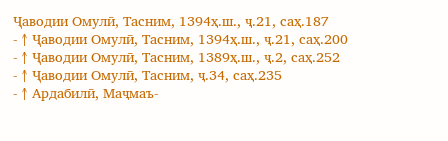Ҷаводии Омулӣ, Тасним, 1394ҳ.ш., ҷ.21, саҳ.187
- ↑ Ҷаводии Омулӣ, Тасним, 1394ҳ.ш., ҷ.21, саҳ.200
- ↑ Ҷаводии Омулӣ, Тасним, 1389ҳ.ш., ҷ.2, саҳ.252
- ↑ Ҷаводии Омулӣ, Тасним, ҷ.34, саҳ.235
- ↑ Ардабилӣ, Маҷмаъ-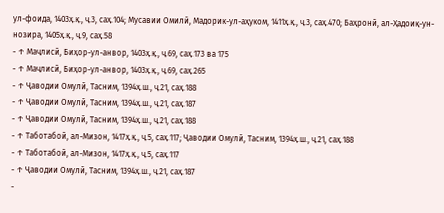ул-фоида, 1403ҳ.қ., ҷ.3, саҳ.104; Мусавии Омилӣ, Мадорик-ул-аҳуком, 1411ҳ.қ., ҷ.3, саҳ.470; Баҳронӣ, ал-Ҳадоиқ-ун-нозира, 1405ҳ.қ., ҷ.9, саҳ.58
- ↑ Маҷлисӣ, Биҳор-ул-анвор, 1403ҳ.қ., ҷ.69, саҳ.173 ва 175
- ↑ Маҷлисӣ, Биҳор-ул-анвор, 1403ҳ.қ., ҷ.69, саҳ.265
- ↑ Ҷаводии Омулӣ, Тасним, 1394ҳ.ш., ҷ.21, саҳ.188
- ↑ Ҷаводии Омулӣ, Тасним, 1394ҳ.ш., ҷ.21, саҳ.187
- ↑ Ҷаводии Омулӣ, Тасним, 1394ҳ.ш., ҷ.21, саҳ.188
- ↑ Таботабоӣ, ал-Мизон, 1417ҳ.қ., ҷ.5, саҳ.117; Ҷаводии Омулӣ, Тасним, 1394ҳ.ш., ҷ.21, саҳ.188
- ↑ Таботабоӣ, ал-Мизон, 1417ҳ.қ., ҷ.5, саҳ.117
- ↑ Ҷаводии Омулӣ, Тасним, 1394ҳ.ш., ҷ.21, саҳ.187
-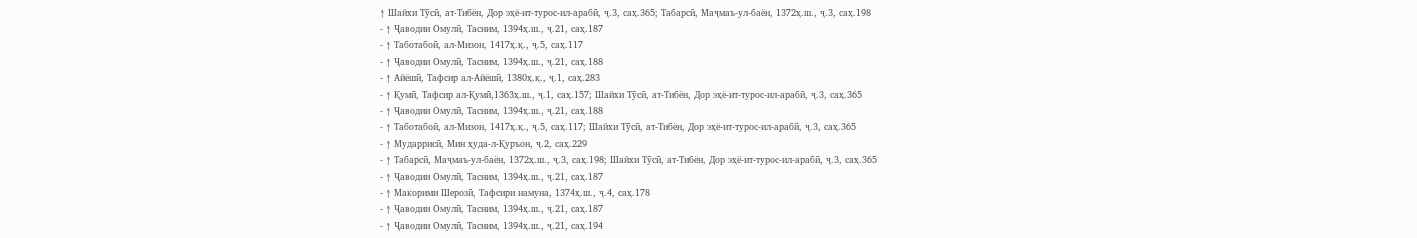↑ Шайхи Тӯсӣ, ат-Тибён, Дор эҳё-ит-турос-ил-арабӣ, ҷ.3, саҳ.365; Табарсӣ, Маҷмаъ-ул-баён, 1372ҳ.ш., ҷ.3, саҳ.198
- ↑ Ҷаводии Омулӣ, Тасним, 1394ҳ.ш., ҷ.21, саҳ.187
- ↑ Таботабоӣ, ал-Мизон, 1417ҳ.қ., ҷ.5, саҳ.117
- ↑ Ҷаводии Омулӣ, Тасним, 1394ҳ.ш., ҷ.21, саҳ.188
- ↑ Айёшӣ, Тафсир ал-Айёшӣ, 1380ҳ.қ., ҷ.1, саҳ.283
- ↑ Қумӣ, Тафсир ал-Қумӣ,1363ҳ.ш., ҷ.1, саҳ.157; Шайхи Тӯсӣ, ат-Тибён, Дор эҳё-ит-турос-ил-арабӣ, ҷ.3, саҳ.365
- ↑ Ҷаводии Омулӣ, Тасним, 1394ҳ.ш., ҷ.21, саҳ.188
- ↑ Таботабоӣ, ал-Мизон, 1417ҳ.қ., ҷ.5, саҳ.117; Шайхи Тӯсӣ, ат-Тибён, Дор эҳё-ит-турос-ил-арабӣ, ҷ.3, саҳ.365
- ↑ Мударрисӣ, Мин ҳуда-л-Қуръон, ҷ.2, саҳ.229
- ↑ Табарсӣ, Маҷмаъ-ул-баён, 1372ҳ.ш., ҷ.3, саҳ.198; Шайхи Тӯсӣ, ат-Тибён, Дор эҳё-ит-турос-ил-арабӣ, ҷ.3, саҳ.365
- ↑ Ҷаводии Омулӣ, Тасним, 1394ҳ.ш., ҷ.21, саҳ.187
- ↑ Макорими Шерозӣ, Тафсири намуна, 1374ҳ.ш., ҷ.4, саҳ.178
- ↑ Ҷаводии Омулӣ, Тасним, 1394ҳ.ш., ҷ.21, саҳ.187
- ↑ Ҷаводии Омулӣ, Тасним, 1394ҳ.ш., ҷ.21, саҳ.194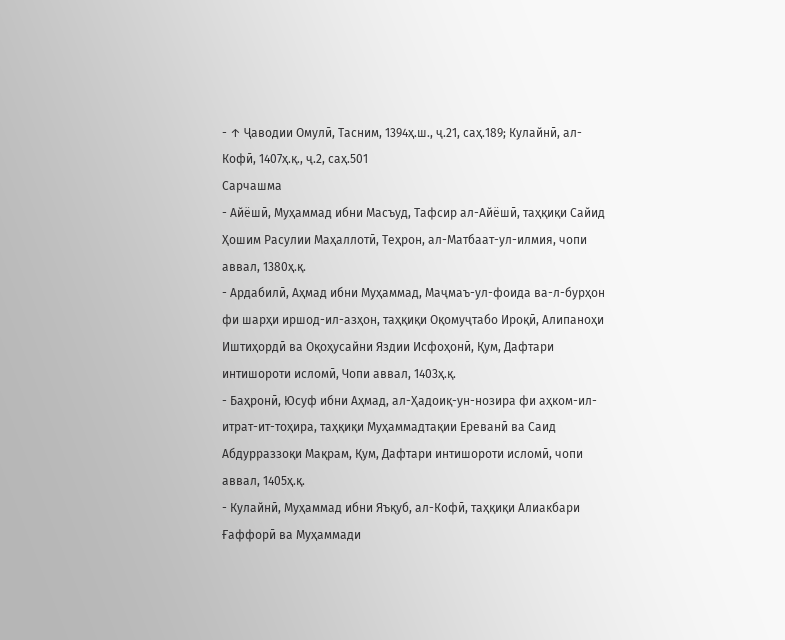- ↑ Ҷаводии Омулӣ, Тасним, 1394ҳ.ш., ҷ.21, саҳ.189; Кулайнӣ, ал-Кофӣ, 1407ҳ.қ., ҷ.2, саҳ.501
Сарчашма
- Айёшӣ, Муҳаммад ибни Масъуд, Тафсир ал-Айёшӣ, таҳқиқи Сайид Ҳошим Расулии Маҳаллотӣ, Теҳрон, ал-Матбаат-ул-илмия, чопи аввал, 1380ҳ.қ.
- Ардабилӣ, Аҳмад ибни Муҳаммад, Маҷмаъ-ул-фоида ва-л-бурҳон фи шарҳи иршод-ил-азҳон, таҳқиқи Оқомуҷтабо Ироқӣ, Алипаноҳи Иштиҳордӣ ва Оқоҳусайни Яздии Исфоҳонӣ, Қум, Дафтари интишороти исломӣ, Чопи аввал, 1403ҳ.қ.
- Баҳронӣ, Юсуф ибни Аҳмад, ал-Ҳадоиқ-ун-нозира фи аҳком-ил-итрат-ит-тоҳира, таҳқиқи Муҳаммадтақии Ереванӣ ва Саид Абдурраззоқи Мақрам, Қум, Дафтари интишороти исломӣ, чопи аввал, 1405ҳ.қ.
- Кулайнӣ, Муҳаммад ибни Яъқуб, ал-Кофӣ, таҳқиқи Алиакбари Ғаффорӣ ва Муҳаммади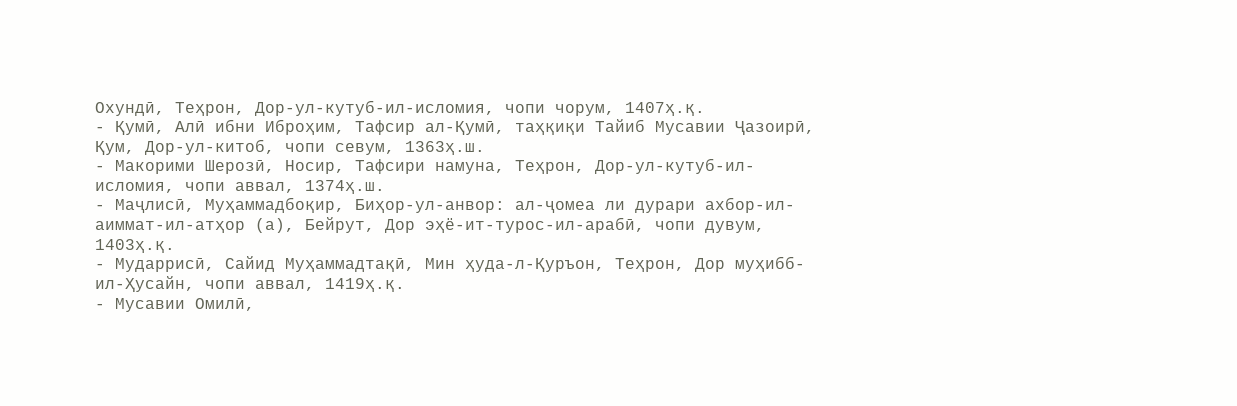Охундӣ, Теҳрон, Дор-ул-кутуб-ил-исломия, чопи чорум, 1407ҳ.қ.
- Қумӣ, Алӣ ибни Иброҳим, Тафсир ал-Қумӣ, таҳқиқи Тайиб Мусавии Ҷазоирӣ, Қум, Дор-ул-китоб, чопи севум, 1363ҳ.ш.
- Макорими Шерозӣ, Носир, Тафсири намуна, Теҳрон, Дор-ул-кутуб-ил-исломия, чопи аввал, 1374ҳ.ш.
- Маҷлисӣ, Муҳаммадбоқир, Биҳор-ул-анвор: ал-ҷомеа ли дурари ахбор-ил-аиммат-ил-атҳор (а), Бейрут, Дор эҳё-ит-турос-ил-арабӣ, чопи дувум, 1403ҳ.қ.
- Мударрисӣ, Сайид Муҳаммадтақӣ, Мин ҳуда-л-Қуръон, Теҳрон, Дор муҳибб-ил-Ҳусайн, чопи аввал, 1419ҳ.қ.
- Мусавии Омилӣ,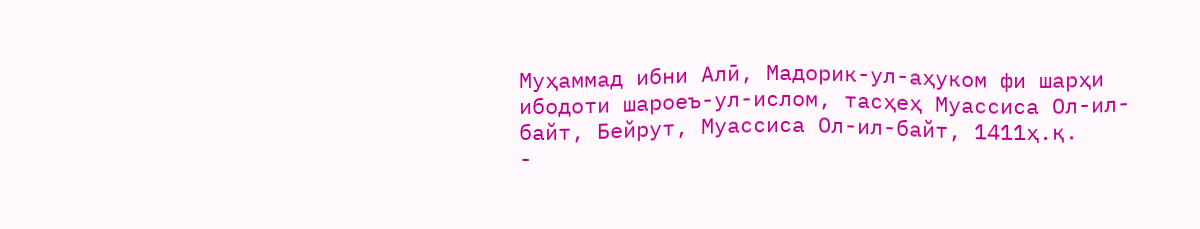Муҳаммад ибни Алӣ, Мадорик-ул-аҳуком фи шарҳи ибодоти шароеъ-ул-ислом, тасҳеҳ Муассиса Ол-ил-байт, Бейрут, Муассиса Ол-ил-байт, 1411ҳ.қ.
-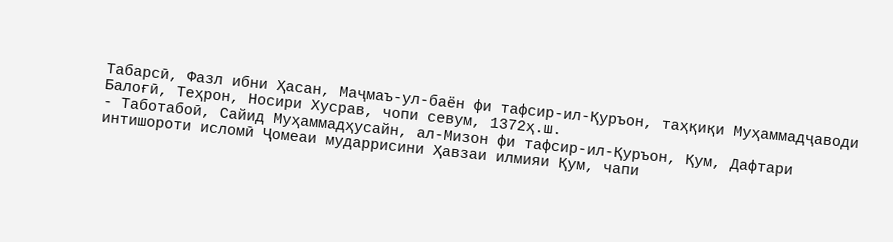Табарсӣ, Фазл ибни Ҳасан, Маҷмаъ-ул-баён фи тафсир-ил-Қуръон, таҳқиқи Муҳаммадҷаводи Балоғӣ, Теҳрон, Носири Хусрав, чопи севум, 1372ҳ.ш.
- Таботабоӣ, Сайид Муҳаммадҳусайн, ал-Мизон фи тафсир-ил-Қуръон, Қум, Дафтари интишороти исломӣ Ҷомеаи мударрисини Ҳавзаи илмияи Қум, чапи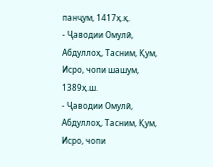панҷум, 1417ҳ.қ.
- Ҷаводии Омулӣ, Абдуллоҳ, Тасним, Қум, Исро, чопи шашум, 1389ҳ.ш.
- Ҷаводии Омулӣ, Абдуллоҳ, Тасним, Қум, Исро, чопи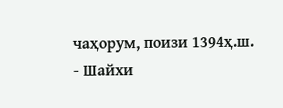чаҳорум, поизи 1394ҳ.ш.
- Шайхи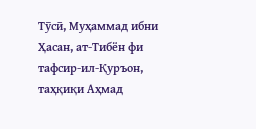Тӯсӣ, Муҳаммад ибни Ҳасан, ат-Тибён фи тафсир-ил-Қуръон, таҳқиқи Аҳмад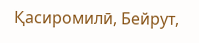Қасиромилӣ, Бейрут,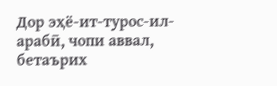Дор эҳё-ит-турос-ил-арабӣ, чопи аввал, бетаърих